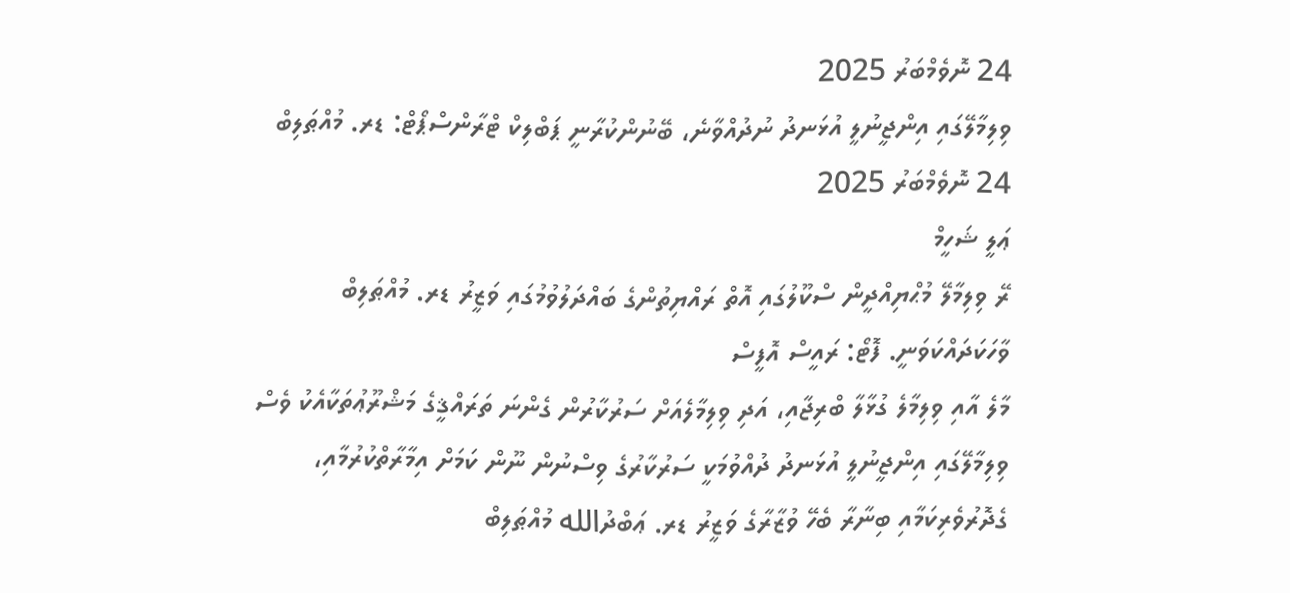24 ނޮވެމްބަރު 2025
ވިލިމާލޭގައި އިންޖީނުލީ އުޅަނދު ނުދުއްވާނެ، ބޭނުންކުރާނީ ޕަބްލިކް ޓްރާންސްޕޯޓް: ޑރ. މުއްޠަލިބް
24 ނޮވެމްބަރު 2025
ޢަލީ ޝަހީމް
ރޭ ވިލިމާލޭ މުޙްޔިއްދީން ސްކޫލުގައި އޮތް ރައްޔިތުންގެ ބައްދަލުވުމުގައި ވަޒީރު ޑރ. މުއްޠަލިބް ވާހަކަދައްކަވަނީ. ފޮޓޯ: ރައީސް އޮފީސް
މާލެ އާއި ވިލިމާލެ ގުޅާލާ ބްރިޖާއި، އަދި ވިލިމާލެއަށް ސަރުކާރުން ގެންނަ ތަރައްޤީގެ މަޝްރޫޢުތަކާއެކު ވެސް ވިލިމާލޭގައި އިންޖީނުލީ އުޅަނދު ދުއްވުމަކީ ސަރުކާރުގެ ވިސްނުން ނޫން ކަމަށް އިމާރާތްކުރުމާއި، ގެދޮރުވެރިކަމާއި ބިނާރާ ބެހޭ ވުޒާރާގެ ވަޒީރު ޑރ. ޢަބްދުالله މުއްޠަލިބް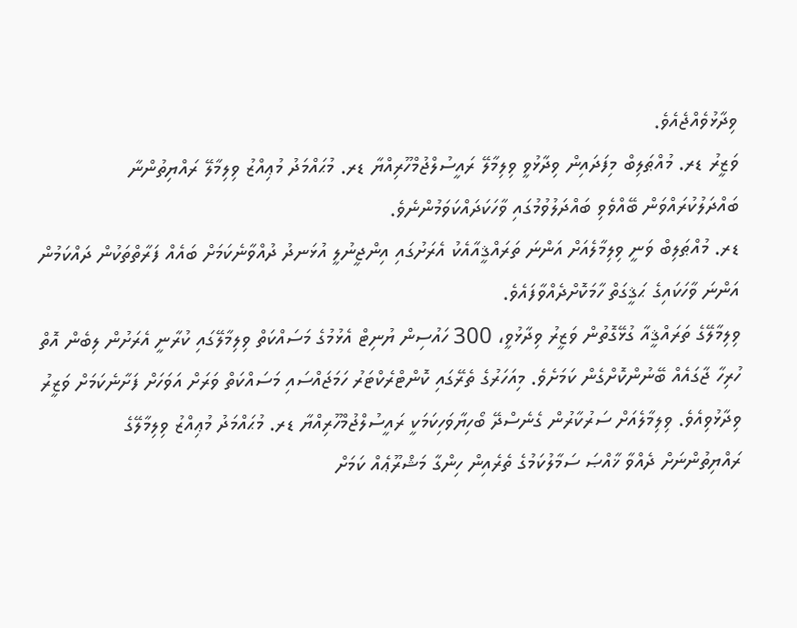ވިދާޅުވެއްޖެއެވެ.
ވަޒީރު ޑރ. މުއްޠަލިބް މިފަދައިން ވިދާޅުވީ ވިލިމާލޭ ރައީސުލްޖުމްހޫރިއްޔާ ޑރ. މުޙައްމަދު މުޢިއްޒު ވިލިމާލޭ ރައްޔިތުންނާ ބައްދަލުކުރައްވަން ބޭއްވެވި ބައްދަލުވުމުގައި ވާހަކަދައްކަވަމުންނެވެ.
ޑރ. މުއްޠަލިބް ވަނީ ވިލިމާލެއަށް އަންނަ ތަރައްޤީއާއެކު އެރަށުގައި އިންޖީނުލީ އުޅަނދު ދުއްވާނެކަމަށް ބައެއް ފަރާތްތަކުން ދައްކަމުން އަންނަ ވާހަކައިގެ ޙަޤީގަތް ހާމަކޮށްދެއްވާފައެވެ.
ވިލިމާލޭގެ ތަރައްޤީއާ ގުޅޭގޮތުން ވަޒީރު ވިދާޅުވީ، 300 ހައުސިން ޔުނިޓް އެޅުމުގެ މަސައްކަތް ވިލިމާލޭގައި ކުރާނީ އެރަށުން ލިބެން އޮތް ހުރިހާ ޖާގައެއް ބޭނުންކޮށްގެން ކަމަށެވެ. މިއަހަރުގެ ތެރޭގައި ކޮންޓްރެކްޓަރު ހަމަޖައްސައި މަސައްކަތް ވަރަށް އަވަހަށް ފަށާނެކަމަށް ވަޒީރު ވިދާޅުވިއެވެ. ވިލިމާލެއަށް ސަރުކާރުން ގެނެސްދޭ ބޯހިޔާވަހިކަމަކީ ރައީސުލްޖުމްހޫރިއްޔާ ޑރ. މުޙައްމަދު މުޢިއްޒު ވިލިމާލޭގެ ރައްޔިތުންނަށް ދެއްވާ ޚާއްޞަ ސަމާލުކަމުގެ ތެރެއިން ހިންގާ މަޝްރޫޢެއް ކަމަށް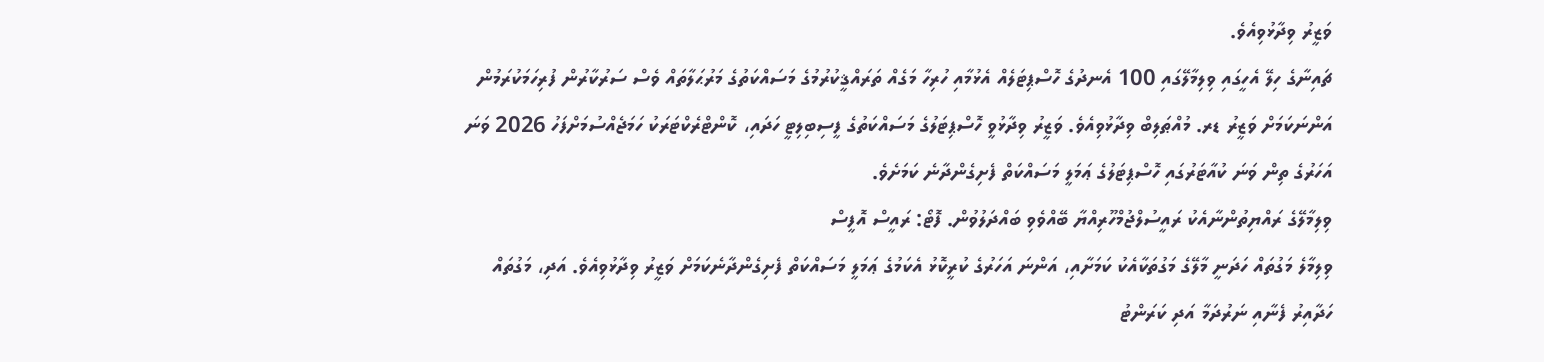ވަޒީރު ވިދާޅުވިއެވެ.
ޗައިނާގެ ހިލޭ އެހީގައި ވިލިމާލޭގައި 100 އެނދުގެ ހޮސްޕިޓަލެއް އެޅުމާއި ހުރިހާ މަގެއް ތަރައްޤީކުރުމުގެ މަސައްކަތުގެ މަރުޙަލާތައް ވެސް ސަރުކާރުން ފުރިހަމަކުރަމުން އަންނަކަމަށް ވަޒީރު ޑރ. މުއްޠަލިބް ވިދާޅުވިއެވެ. ވަޒީރު ވިދާޅުވީ ހޮސްޕިޓަލުގެ މަސައްކަތުގެ ފީސިބިލިޓީ ހަދައި، ކޮންޓްރެކްޓަރަކު ހަމަޖެއްސުމަށްފަހު 2026 ވަނަ އަހަރުގެ ތިން ވަނަ ކުއާޓަރުގައި ހޮސްޕިޓަލުގެ ޢަމަލީ މަސައްކަތް ފެށިގެންދާނެ ކަމަށެވެ.
ވިލިމާލޭގެ ރައްޔިތުންނާއެކު ރައީސުލްޖުމްހޫރިއްޔާ ބޭއްވެވި ބައްދަލުވުން. ފޮޓޯ: ރައީސް އޮފީސް
ވިލިމާލެ މަގުތައް ހަދަނީ މާލޭގެ މަގުތަކާއެކު ކަމަށާއި، އަންނަ އަހަރުގެ ކުރީކޮޅު އެކަމުގެ ޢަމަލީ މަސައްކަތް ފެށިގެންދާނެކަމަށް ވަޒީރު ވިދާޅުވިއެވެ. އަދި، މަގުތައް ހަދާއިރު ފެނާއި ނަރުދަމާ އަދި ކަރަންޓު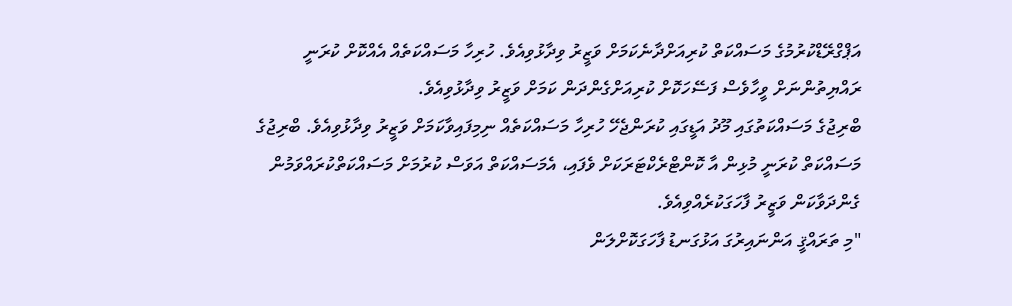އަޕްގްރޭޑްކުރުމުގެ މަސައްކަތް ކުރިއަށްދާނެކަމަށް ވަޒީރު ވިދާޅުވިއެވެ. ހުރިހާ މަސައްކަތެއް އެއްކޮށް ކުރަނީ ރައްޔިތުންނަށް ވީހާވެސް ފަސޭހަކޮށް ކުރިއަށްގެންދަން ކަމަށް ވަޒީރު ވިދާޅުވިއެވެ.
ބްރިޖުގެ މަސައްކަތުގައި މޫދު އަޑީގައި ކުރަންޖެހޭ ހުރިހާ މަސައްކަތެއް ނިމިފައިވާކަމަށް ވަޒީރު ވިދާޅުވިއެވެ. ބްރިޖުގެ މަސައްކަތް ކުރަނީ މުޅިން އާ ކޮންޓްރެކްޓަރަކަށް ވެފައި، އެމަސައްކަތް އަވަސް ކުރުމަށް މަސައްކަތްކުރައްވަމުން ގެންދަވާކަން ވަޒީރު ފާހަގަކުރެއްވިއެވެ.
"މި ތަރައްޤީ އަންނައިރުގަ އަޅުގަނޑު ފާހަގަކޮށްލަން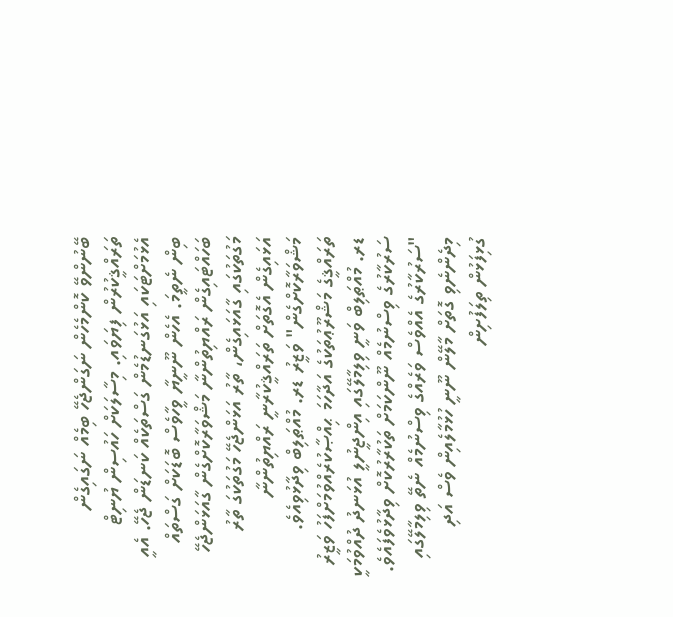ބޭނުންވޭ ކޮންމެހެން ނަގަންޖެހޭ ބިމެއް ނަގައިގެން ތަރައްޤީކުރުން ފިޔަވައި. މިސާލަކަށް ހައުސިން ޔުނިޓް އެޅުމަށްޓަކައި އަޅުގަނޑުމެން ގަސްތަކެއް ކަނޑަން ޖެހޭ. އެއީ ބިން ނެތީމަ. އެހެން ނޫނީޔާ ވީހާވެސް ބޮޑަކަށް ގަސްތައް ބަހައްޓައިގެން ރައްޔިތުންނާ މަޝްވަރާކޮށްގެން ގާއަޅަންޖެހޭ މަގުތަކުގައި ގާއަޅައިގެން، ތާރު އަޅަންޖެހޭ މަގުތަކުގަ ތާރު އަޅައިގެން އެގޮތަށް ތަރައްޤީކުރާނީ ރައްޔިތުންނާ މަޝްވަރާކޮށްގެން" ވަޒީރު ޑރ. މުއްޠަލިބް ވިދާޅުވިއެވެ.
ތަރައްޤީގެ މަޝްރޫޢުތަކުގެ އަދާހަމަ ޙިއްޞާކުރެއްވުމަށްފަހު ވަޒީރު ޑރ. މުއްޠަލިބް ވަނީ ވިލިމާލޭގައި އިންޖީނުލީ އުޅަނދު ދުއްވުމަކީ ސަރުކާރުގެ ވިސްނުމެއް ނޫންކަމަށް ތަކުރާރުކޮށް ވިދާޅުވެފައެވެ.
"ސަރުކާރުގެ އެއްވެސް ވަރެއްގެ ވިސްނުމެއް ނެތޭ ވިލިމާލޭގައި މިދެންނެވި ގޮތަށް މާލޭން ނޫނީ ހުޅުމާލެއިން ވެސް އަދި ގުޅިފަޅުން ތިލަފުށިން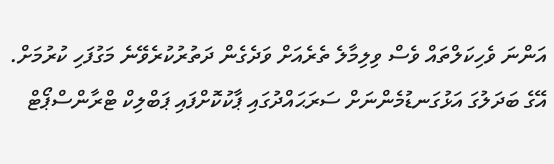އަންނަ ވެހިކަލްތައް ވެސް ވިލިމާލެ ތެރެއަށް ވަދެގެން ދަތުރުކުރެވޭނެ މަގުފަހި ކުރުމަށް. އޭގެ ބަދަލުގަ އަޅުގަނޑުމެންނަށް ސަރަޙައްދުގައި ޕާކުކޮށްފައި ޕަބްލިކް ޓްރާންސްޕޯޓް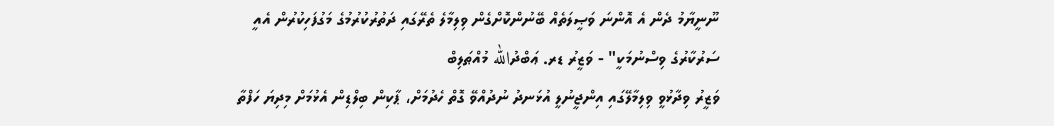ނޫނީޔާމު ދެން އެ އޮންނަ ވަޞީލަތެއް ބޭނުންކޮށްގެން ވިލިމާލެ ތެރޭގައި ދަތުރުކުރުމުގެ މަގުފަހިކުރުން އެއީ ސަރުކާރުގެ ވިސްނުމަކީ" - ވަޒީރު ޑރ. ޢަބްދުالله މުއްޠަލިބް
ވަޒީރު ވިދާޅުވީ ވިލިމާލޭގައި އިންޖީނުލީ އުޅަނދު ނުދުއްވޭ ގޮތް ހެދުމަށް، ޕާކިން ބިލްޑިން އެޅުމަށް މިދިޔަ ހަފްތާ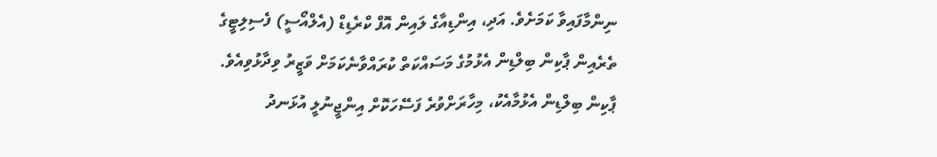ނިންމާފައިވާ ކަމަށެވެ. އަދި، އިންޑިއާގެ ލައިން އޮފް ކްރެޑިޑް (އެލްއޯސީ) ފެސިލިޓީގެ ތެރެއިން ޕާކިން ބިލްޑިން އެޅުމުގެ މަސައްކަތް ކުރައްވާނެކަމަށް ވަޒީރު ވިދާޅުވިއެވެ.
ޕާކިން ބިލްޑިން އެޅުމާއެކު، މިހާރަށްވުރެ ފަސޭހަކޮށް އިންޖީނުލީ އުޅަނދު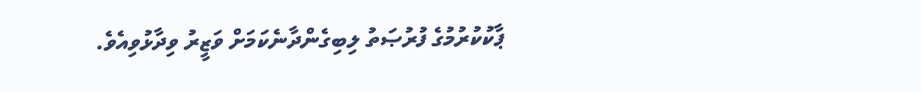ޕާކުކުރުމުގެ ފުރުޞަތު ލިބިގެންދާނެކަމަށް ވަޒީރު ވިދާޅުވިއެވެ.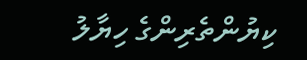ކިޔުންތެރިންގެ ހިޔާލު